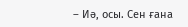– Иә, осы. Сен ғана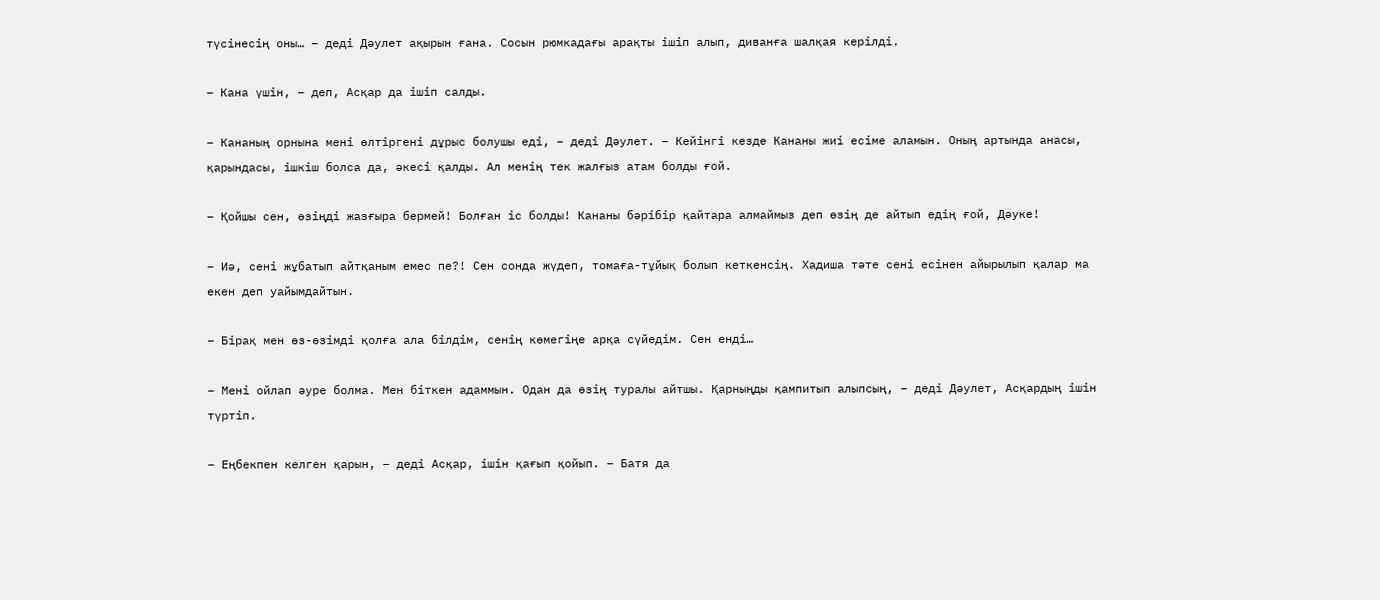түсінесің оны… – деді Дәулет ақырын ғана. Сосын рюмкадағы арақты ішіп алып, диванға шалқая керілді.

– Кана үшін, – деп, Асқар да ішіп салды.

– Кананың орнына мені өлтіргені дұрыс болушы еді, – деді Дәулет. – Кейінгі кезде Кананы жиі есіме аламын. Оның артында анасы, қарындасы, ішкіш болса да, әкесі қалды. Ал менің тек жалғыз атам болды ғой.

– Қойшы сен, өзіңді жазғыра бермей! Болған іс болды! Кананы бәрібір қайтара алмаймыз деп өзің де айтып едің ғой, Дәуке!

– Иә, сені жұбатып айтқаным емес пе?! Сен сонда жүдеп, томаға-тұйық болып кеткенсің. Хадиша тәте сені есінен айырылып қалар ма екен деп уайымдайтын.

– Бірақ мен өз-өзімді қолға ала білдім, сенің көмегіңе арқа сүйедім. Сен енді…

– Мені ойлап әуре болма. Мен біткен адаммын. Одан да өзің туралы айтшы. Қарныңды қампитып алыпсың, – деді Дәулет, Асқардың ішін түртіп.

– Еңбекпен келген қарын, – деді Асқар, ішін қағып қойып. – Батя да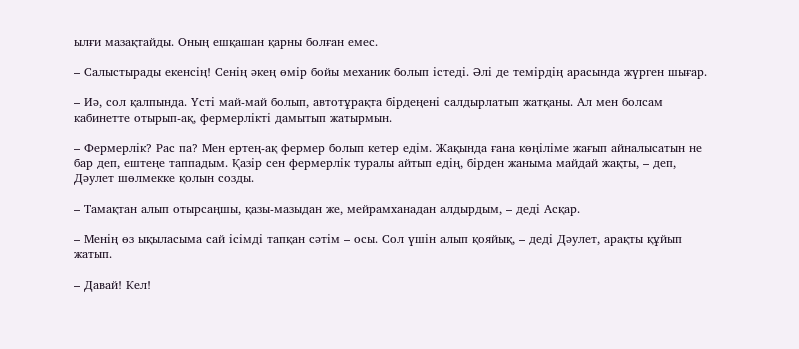ылғи мазақтайды. Оның ешқашан қарны болған емес.

– Салыстырады екенсің! Сенің әкең өмір бойы механик болып істеді. Әлі де темірдің арасында жүрген шығар.

– Иә, сол қалпында. Үсті май-май болып, автотұрақта бірдеңені салдырлатып жатқаны. Ал мен болсам кабинетте отырып-ақ, фермерлікті дамытып жатырмын.

– Фермерлік? Рас па? Мен ертең-ақ фермер болып кетер едім. Жақында ғана көңіліме жағып айналысатын не бар деп, ештеңе таппадым. Қазір сен фермерлік туралы айтып едің, бірден жаныма майдай жақты, – деп, Дәулет шөлмекке қолын созды.

– Тамақтан алып отырсаңшы, қазы-мазыдан же, мейрамханадан алдырдым, – деді Асқар.

– Менің өз ықыласыма сай ісімді тапқан сәтім – осы. Сол үшін алып қояйық, – деді Дәулет, арақты құйып жатып.

– Давай! Кел!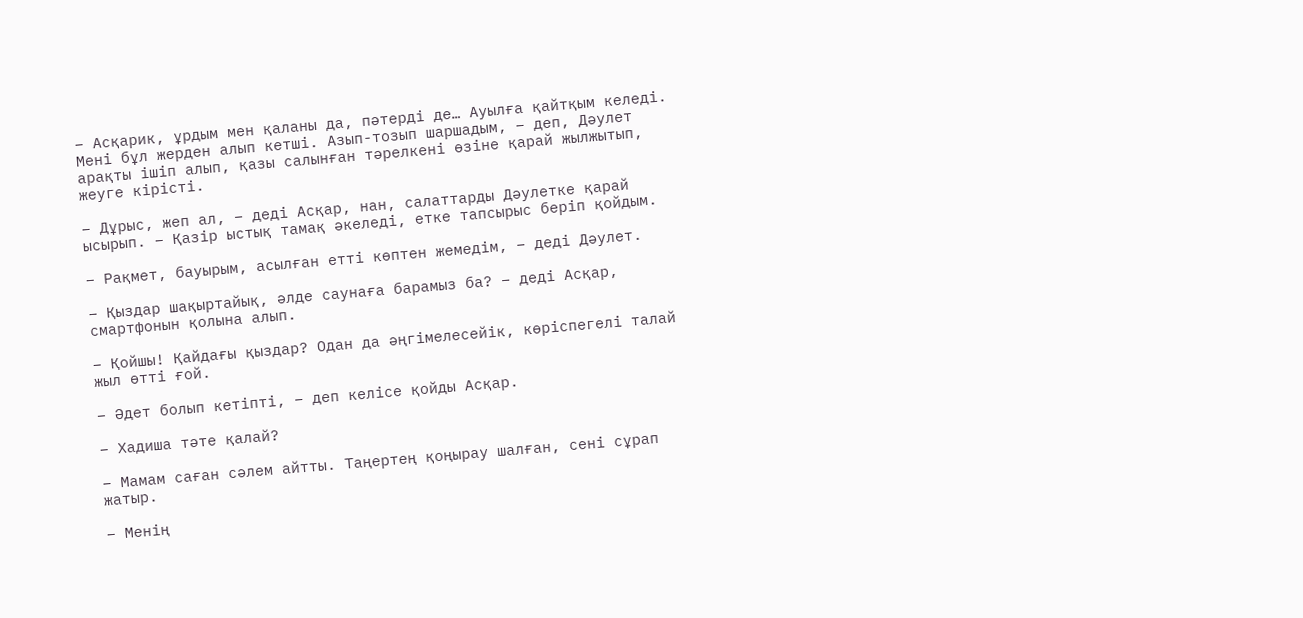– Асқарик, ұрдым мен қаланы да, пәтерді де… Ауылға қайтқым келеді. Мені бұл жерден алып кетші. Азып-тозып шаршадым, – деп, Дәулет арақты ішіп алып, қазы салынған тәрелкені өзіне қарай жылжытып, жеуге кірісті.

– Дұрыс, жеп ал, – деді Асқар, нан, салаттарды Дәулетке қарай ысырып. – Қазір ыстық тамақ әкеледі, етке тапсырыс беріп қойдым.

– Рақмет, бауырым, асылған етті көптен жемедім, – деді Дәулет.

– Қыздар шақыртайық, әлде саунаға барамыз ба? – деді Асқар, смартфонын қолына алып.

– Қойшы! Қайдағы қыздар? Одан да әңгімелесейік, көріспегелі талай жыл өтті ғой.

– Әдет болып кетіпті, – деп келісе қойды Асқар.

– Хадиша тәте қалай?

– Мамам саған сәлем айтты. Таңертең қоңырау шалған, сені сұрап жатыр.

– Менің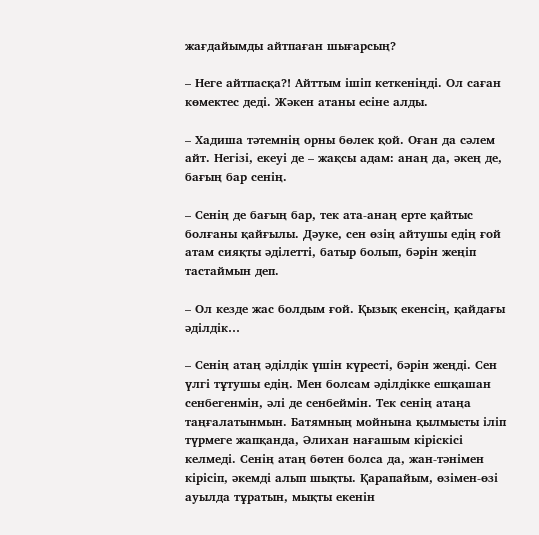жағдайымды айтпаған шығарсың?

– Неге айтпасқа?! Айттым ішіп кеткеніңді. Ол саған көмектес деді. Жәкен атаны есіне алды.

– Хадиша тәтемнің орны бөлек қой. Оған да сәлем айт. Негізі, екеуі де – жақсы адам: анаң да, әкең де, бағың бар сенің.

– Сенің де бағың бар, тек ата-анаң ерте қайтыс болғаны қайғылы. Дәуке, сен өзің айтушы едің ғой атам сияқты әділетті, батыр болып, бәрін жеңіп тастаймын деп.

– Ол кезде жас болдым ғой. Қызық екенсің, қайдағы әділдік…

– Сенің атаң әділдік үшін күресті, бәрін жеңді. Сен үлгі тұтушы едің. Мен болсам әділдікке ешқашан сенбегенмін, әлі де сенбеймін. Тек сенің атаңа таңғалатынмын. Батямның мойнына қылмысты іліп түрмеге жапқанда, Әлихан нағашым кіріскісі келмеді. Сенің атаң бөтен болса да, жан-тәнімен кірісіп, әкемді алып шықты. Қарапайым, өзімен-өзі ауылда тұратын, мықты екенін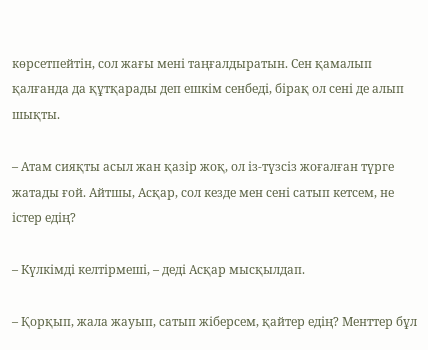көрсетпейтін, сол жағы мені таңғалдыратын. Сен қамалып қалғанда да құтқарады деп ешкім сенбеді, бірақ ол сені де алып шықты.

– Атам сияқты асыл жан қазір жоқ, ол із-түзсіз жоғалған түрге жатады ғой. Айтшы, Асқар, сол кезде мен сені сатып кетсем, не істер едің?

– Күлкімді келтірмеші, – деді Асқар мысқылдап.

– Қорқып, жала жауып, сатып жіберсем, қайтер едің? Менттер бұл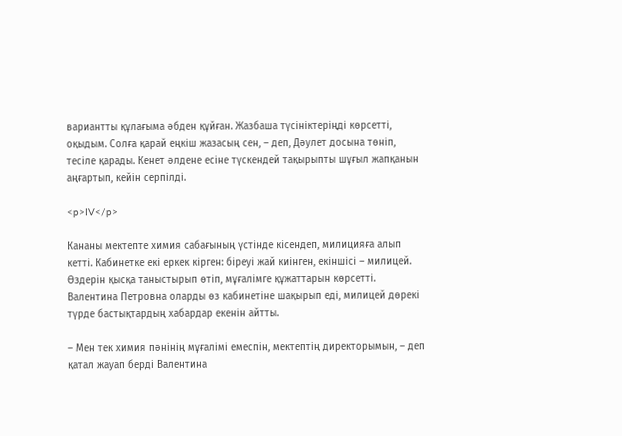вариантты құлағыма әбден құйған. Жазбаша түсініктеріңді көрсетті, оқыдым. Солға қарай еңкіш жазасың сен, – деп, Дәулет досына төніп, тесіле қарады. Кенет әлдене есіне түскендей тақырыпты шұғыл жапқанын аңғартып, кейін серпілді.

<p>IV</p>

Кананы мектепте химия сабағының үстінде кісендеп, милицияға алып кетті. Кабинетке екі еркек кірген: біреуі жай киінген, екіншісі – милицей. Өздерін қысқа таныстырып өтіп, мұғалімге құжаттарын көрсетті. Валентина Петровна оларды өз кабинетіне шақырып еді, милицей дөрекі түрде бастықтардың хабардар екенін айтты.

– Мен тек химия пәнінің мұғалімі емеспін, мектептің директорымын, – деп қатал жауап берді Валентина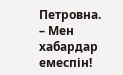Петровна. – Мен хабардар емеспін!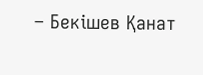– Бекішев Қанат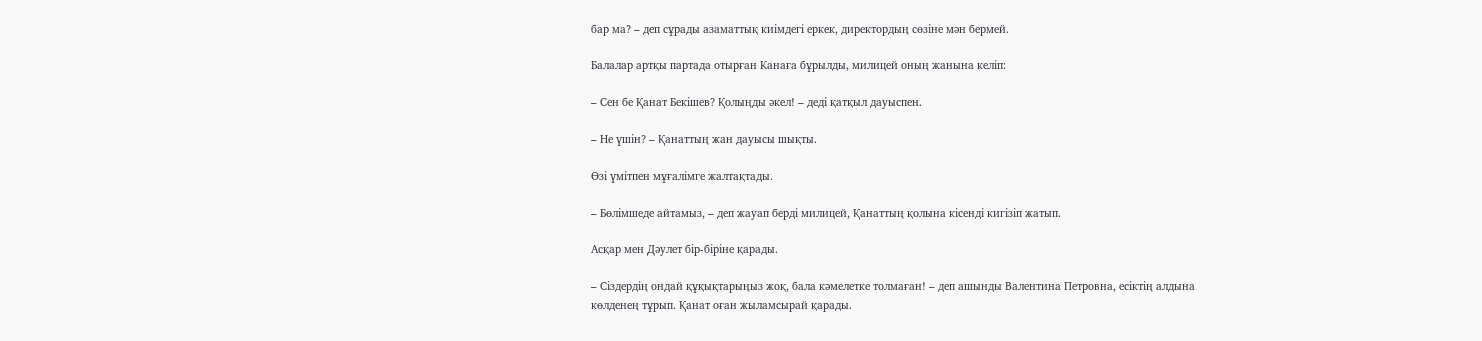бар ма? – деп сұрады азаматтық киімдегі еркек, директордың сөзіне мән бермей.

Балалар артқы партада отырған Канаға бұрылды, милицей оның жанына келіп:

– Сен бе Қанат Бекішев? Қолыңды әкел! – деді қатқыл дауыспен.

– Не үшін? – Қанаттың жан дауысы шықты.

Өзі үмітпен мұғалімге жалтақтады.

– Бөлімшеде айтамыз, – деп жауап берді милицей, Қанаттың қолына кісенді кигізіп жатып.

Асқар мен Дәулет бір-біріне қарады.

– Сіздердің ондай құқықтарыңыз жоқ, бала кәмелетке толмаған! – деп ашынды Валентина Петровна, есіктің алдына көлденең тұрып. Қанат оған жыламсырай қарады.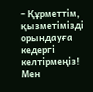– Құрметтім, қызметімізді орындауға кедергі келтірмеңіз! Мен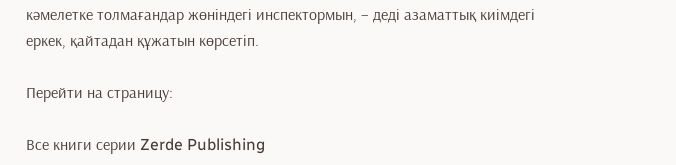кәмелетке толмағандар жөніндегі инспектормын, – деді азаматтық киімдегі еркек, қайтадан құжатын көрсетіп.

Перейти на страницу:

Все книги серии Zerde Publishing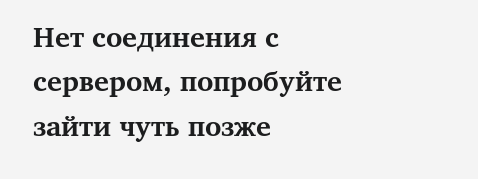Нет соединения с сервером, попробуйте зайти чуть позже